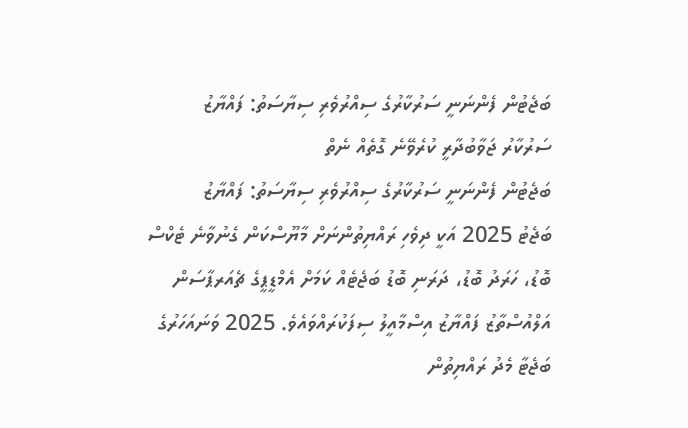ބަޖެޓުން ފެންނަނީ ސަރުކާރުގެ ސިއްރުވެރި ސިޔާސަތު: ފައްޔާޒު
ސަރުކާރު ޖަވާބުދާރީ ކުރެވޭނެ ގޮތެއް ނެތް
ބަޖެޓުން ފެންނަނީ ސަރުކާރުގެ ސިއްރުވެރި ސިޔާސަތު: ފައްޔާޒު
ބަޖެޓު 2025 އަކީ ދިވެހި ރައްޔިތުންނަށް މާޔޫސްކަން ގެނުވާނެ ޓެކްސް ބޮޑު، ހަރަދު ބޮޑު، ދަރަނި ބޮޑު ބަޖެޓެއް ކަމަށް އެމްޑީޕީގެ ޗެއަރޕާސަން އަލްއުސްތާޒު ފައްޔާޒު އިސްމާއީލު ސިފަކުރައްވައެވެ. 2025 ވަނައަހަރުގެ ބަޖެޓާ މެދު ރައްޔިތުން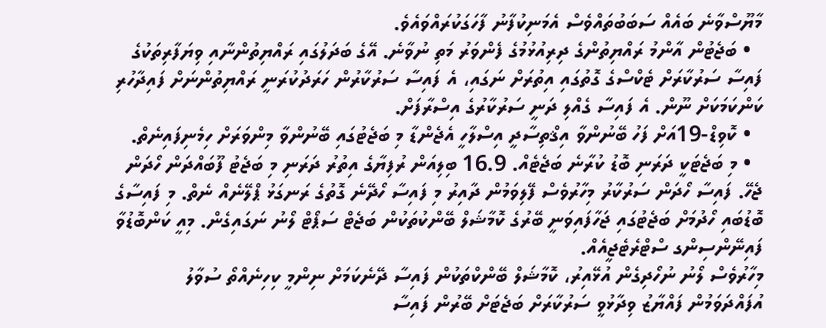މާޔޫސްވާނެ ބައެއް ސަބަބުތައްވެސް އެމަނިކުފާނު ފާހަގަކުރައްވައެވެ.
  • ބަޖެޓުން އާންމު ރައްޔިތުންގެ ދިރިއުޅުމުގެ ފެންވަރު މަތި ނުވާނެ. އޭގެ ބަދަލުގައި ރައްޔިތުންނާއި ވިޔަފާރިތަކުގެ ފައިސާ ސަރުކާރަށް ޓެކްސްގެ ގޮތުގައި އިތުރަށް ނަގައި، އެ ފައިސާ ސަރުކާރުން ހަރަދުކުރަނީ ރައްޔިތުންނަށް ފައިދާހުރި ކަންކަމަކަށް ނޫން. އެ ފައިސާ ގެއްލި ދަނީ ސަރުކާރުގެ އިސްރާފަށް.
  • ކޮވިޑް-19އަށް ފަހު ބޭނުންވާ އިޤްތިސާދީ އިސްލާހީ އެޖެންޑާ މި ބަޖެޓުގައި ބޭނުންވާ މިންވަރަށް ހިމެނިފައިނެތް.
  • މި ބަޖެޓަކީ ދަރަނި ބޮޑު ކުރާނެ ބަޖެޓެއް. 16.9 ބިލިއަން ރުފިޔާގެ އިތުރު ދަރަނި މި ބަޖެޓު ފޫބައްދަން ހޯދަން ޖެހޭ. ފައިސާ ހޯދަން ސަރުކާރު މިހާރުވެސް ފޭލިވަމުން ދާއިރު މި ފައިސާ ހޯދޭނެ ގޮތުގެ ރަނގަޅު ޕްލޭނެއް ނެތް. މި ފައިސާގެ ބޮޑުބައި ހޯދުމަށް ބަޖެޓުގައި ޖަހާފައިވަނީ ބޭރުގެ ކޮމާޝަލް ބޭންކުތަކުން ބަޖެޓް ސަޕޯޓް ލޯނު ނަގައިގެން. މިއީ ކަންބޮޑުވާ ފައިނޭންސިންގ ސްޓްރެޓެޖީއެއް.
މިހާރުވެސް ލޯނު ނުހޯދިގެން އުޅޭއިރު، ކޮމާޝަލް ބޭންކްތަކުން ފައިސާ ދޭނެކަމަށް ނިންމީ ކިހިނެއްތޯ ސުވާލު އުފައްދަވަމުން ފައްޔާޒު ވިދާޅުވީ ސަރުކާރަށް ބަޖެޓަށް ބޭރުން ފައިސާ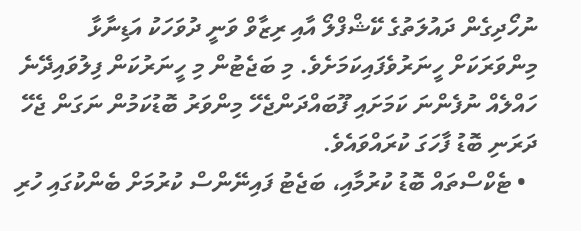ނުހޯދިގެން ދައުލަތުގެ ކޭޝްފްލޯ އާއި ރިޒާވް ވަނީ ދުވަހަކު އަޑިނާޅާ މިންވަރަކަށް ހީނަރުވެފައިކަމަށެވެ. މި ބަޖެޓުން މި ހީނަރުކަން ފިލުވައިދޭނެ ހައްލެއް ނުފެންނަ ކަމަށައި ފޫބައްދަންޖެހޭ މިންވަރު ބޮޑުކަމުން ނަގަން ޖެހޭ ދަރަނި ބޮޑު ފާހަގަ ކުރައްވައެވެ.
  • ޓެކްސްތައް ބޮޑު ކުރުމާއި، ބަޖެޓު ފައިނޭންސް ކުރުމަށް ބެންކުގައި ހުރި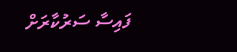ފައިސާ ސަރުކާރަށް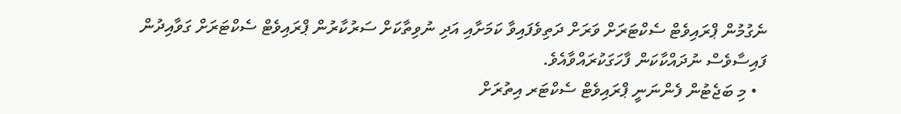ނެގުމުން ޕްރައިވެޓް ސެކްޓަރަށް ވަރަށް ދަތިވެފައިވާ ކަމަށާއި އަދި ނުވިތާކަށް ސަރުކާރުން ޕްރައިވެޓް ސެކްޓަރަށް ގަވާއިދުން ފައިސާވެސް ނުދައްކާކަން ފާހަގަކުރައްވާއެވެ.
  • މި ބަޖެޓުން ފެންނަނީ ޕްރައިވެޓް ސެކްޓަރ އިތުރަށް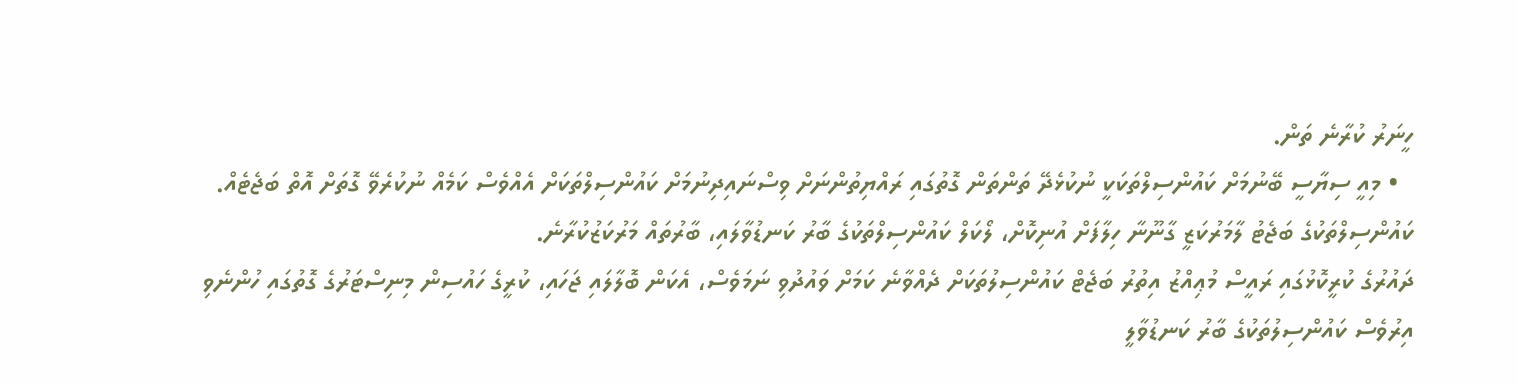ހީނަރު ކުރާނެ ތަން.
  • މިއީ ސިޔާސީ ބޭނުމަށް ކައުންސިލްތަކަކީ ނުކުޅެދޭ ތަންތަން ގޮތުގައި ރައްޔިތުންނަށް ވިސްނައިދިނުމަށް ކައުންސިލްތަކަށް އެއްވެސް ކަމެއް ނުކުރެވޭ ގޮތަށް އޮތް ބަޖެޓެއް. ކައުންސިލްތަކުގެ ބަޖެޓު ލާމަރުކަޒީ ގާނޫނާ ހިލާފަށް އުނިކޮށް، ލޯކަލް ކައުންސިލްތަކުގެ ބާރު ކަނޑުވާލައި، ބާރުތައް މަރުކަޒުކުރާނެ.
ދައުރުގެ ކުރީކޮޅުގައި ރައީސް މުޢިއްޒު އިތުރު ބަޖެޓް ކައުންސިލުތަކަށް ދެއްވާނެ ކަމަށް ވައުދުވި ނަމަވެސް، އެކަން ބޮލާލައި ޖަހައި، ކުރީގެ ހައުސިން މިނިސްޓަރުގެ ގޮތުގައި ހުންނެވި އިރުވެސް ކައުންސިލުތަކުގެ ބާރު ކަނޑުވާލީ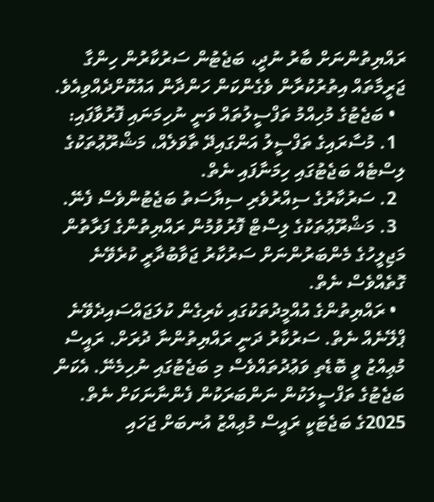ރައްޔިތުންނަށް ބާރު ނުދީ، ބަޖެޓުން ސަރުކާރުން ހިންގާ ޖަރީމާތައް އިތުރުކުރާން ވެގެންކަން ހަންދާން އައުކޮށްދެއްވިއެވެ.
  • ބަޖެޓުގެ މުހިއްމު ތަފްސީލުތައް ވަނީ ނުހިމަނައި ފޮރުވާފައި:
  1. މުސާރައިގެ ތަފްސީލު އަންގައިދޭ ތާވަލެއް، މަޝްރޫޢުތަކުގެ ލިސްޓެއް ބަޖެޓުގައި ހިމަނާފައި ނެތް.
  2. ސަރުކާރުގެ ސިއްރުވެރި ސިޔާސަތު ބަޖެޓުންވެސް ފެނޭ.
  3. މަޝްރޫޢުތަކުގެ ލިސްޓް ފޮރުވުމުން ރައްޔިތުންގެ ފަރާތުން މަޖިލީހުގެ މެންބަރުންނަށް ސަރުކާރު ޖަވާބުދާރީ ކުރެވޭނެ ގޮތެއްވެސް ނެތް.
  • ރައްޔިތުންގެ އުއްމީދުތަކުގައި ކެރިގެން ކުލަޖައްސައިދެވޭނެ ޕްލޭނެއް ނެތް. ސަރުކާރު ދަނީ ރައްޔިތުންނާ ދުރަށް. ރައީސް މުޢިއްޒު ވީ ބޮޑެތި ވަޢުދުތައްވެސް މި ބަޖެޓުގައި ނުހިމެނޭ. އެކަން ބަޖެޓުގެ ތަފްސީލަކުން ނަންބަރަކުން ފެންނާނަކަށް ނެތް.
2025ގެ ބަޖެޓަކީ ރައީސް މުޢިއްޒު އުނބަށް ޖަހައި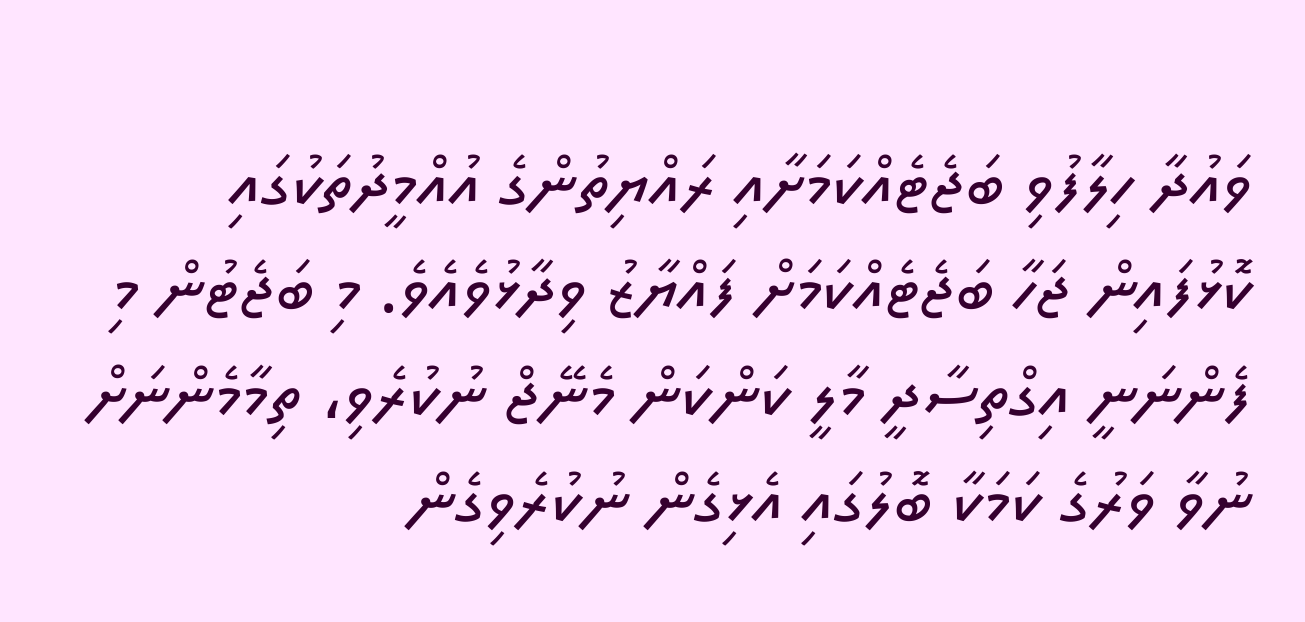ވައުދާ ހިލާފުވި ބަޖެޓެއްކަމަށާއި ރައްޔިތުންގެ އުއްމީދުތަކުގައި ކޮޅުފައިން ޖަހާ ބަޖެޓެއްކަމަށް ފައްޔާޒު ވިދާޅުވެއެވެ. މި ބަޖެޓުން މި ފެންނަނީ އިގްތިސާދީ މާލީ ކަންކަން މެނޭޖް ނުކުރެވި، ތިމާމެންނަށް ނުވާ ވަރުގެ ކަމަކާ ބޮލުގައި އެޅިގެން ނުކުރެވިގެން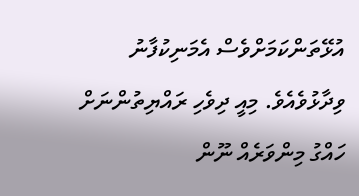އުޅޭތަންކަމަށްވެސް އެމަނިކުފާނު ވިދާޅުވެއެވެ. މިއީ ދިވެހި ރައްޔިތުންނަށް ހައްގު މިންވަރެއް ނޫން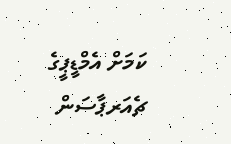ކަމަށް އެމްޑީޕީގެ ޗެއަރޕާސަން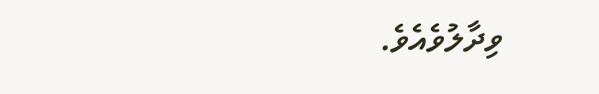ވިދާލުވެއެވެ.